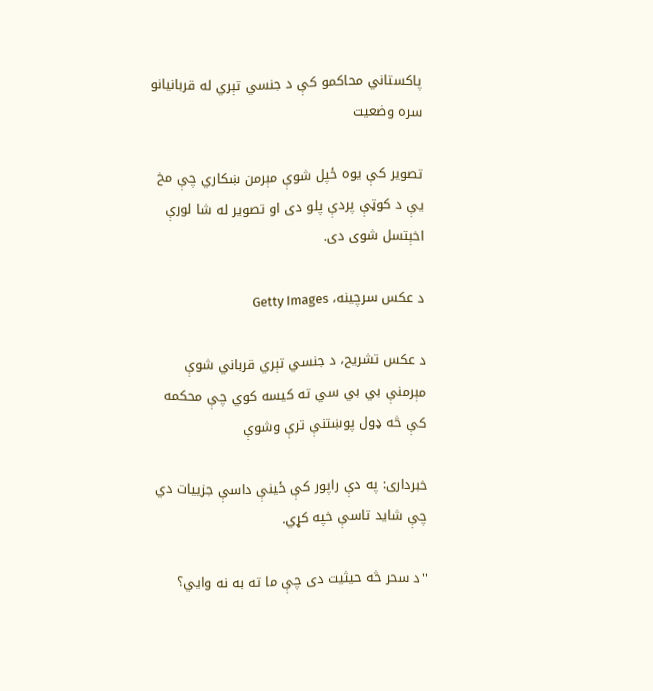پاکستاني محاکمو کې د جنسي تېري له قربانیانو سره وضعیت

تصویر کې یوه ځپل شوې مېرمن ښکاري چې مخ یې د کوټې پردې پلو دی او تصویر له شا لورې اخېتسل شوی دی.

د عکس سرچینه، Getty Images

د عکس تشریح، د جنسي تېري قرباني شوې مېرمنې بي بي سي ته کیسه کوي چې محکمه کې څه ډول پوښتنې ترې وشوې

خبرداری: په دې راپور کې ځینې داسې جزییات دي چې شاید تاسې خپه کړي.

''د سحر څه حیثیت دی چې ما ته به نه وایي؟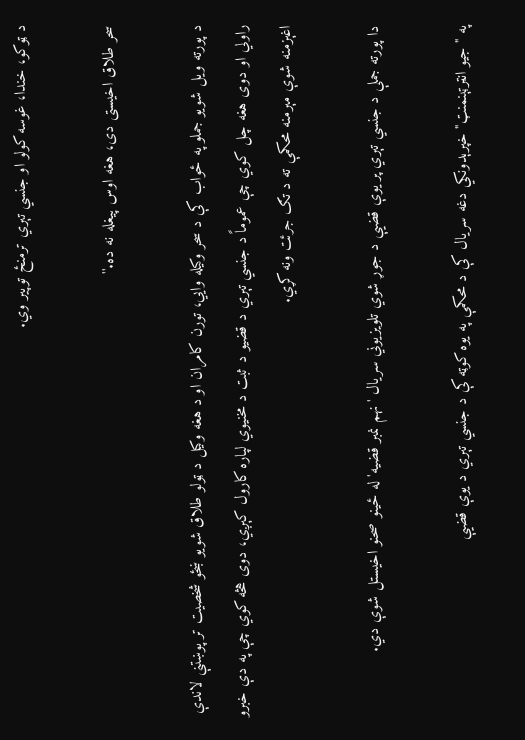د ټوکو، خندا، غوسه کولو او جنسي تېري ترمنځ توپیر وي.

سحر طلاق اخیستی دی، هغه اوس پیغله نه ده.''

د پورته ویل شویو جملو په ځواب کې د سحر وکیله وايي، تورن کامران او د هغه وکیل د ټولو طلاق شویو ښځو شخصیت تر پوښتنې لاندې راولي او دوی هغه چل کوي چې عموماً د جنسي تېري د قضیو د ثبت د مخنیوي لپاره کارول کېږي، دوی هڅه کوي چې په دې خبرو اغېزمنه شوې مېرمنه محکمې ته د تګ جرئت ونه‌ کړي.

دا پورته جملې د جنسي تېري پر یوې قضیې د جوړ شوي تلویزیوني سریال 'نهم نمبر قضیه' له ځینو صحنو اخیستل شوې دي.

په "جیو انټرټېنمنټ" خپرېدونکي دغه سریال کې د محکمې په یوه کوټه کې د جنسي تېري د یوې قضیې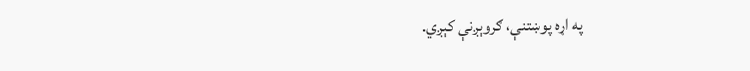په اړه پوښتنې، ګروېږنې کېږي.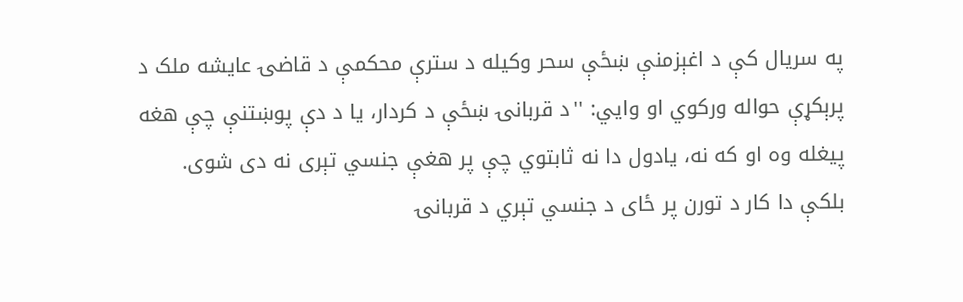په سریال کې د اغېزمنې ښځې سحر وکیله د سترې محکمې د قاضۍ عایشه ملک د پرېکړې حواله ورکوي او وايي: ''د قربانۍ ښځې د کردار، یا د دې پوښتنې چې هغه پیغله وه او که نه، یادول دا نه ثابتوي چې پر هغې جنسي تېری نه دی شوی. بلکې دا کار د تورن پر ځای د جنسي تېري د قربانۍ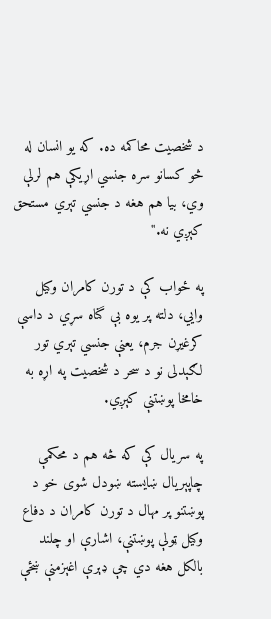د شخصیت محاکمه ده. که یو انسان له څو کسانو سره جنسي اړیکې هم لرلې وي، بیا هم هغه د جنسي تېري مستحق کېږي نه.''

په ځواب کې د تورن کامران وکیل وايي، دلته پر یوه بې‌ گناه سړي د داسې کرغیړن جرم، یعنې جنسي تېري تور لګېدلی نو د سحر د شخصیت په اړه به خامخا پوښتنې کېږي.

په سریال کې که څه هم د محکمې چاپېریال ښایسته ښودل شوی خو د پوښتنو پر مهال د تورن کامران د دفاع وکیل ټولې پوښتنې، اشارې او چلند بالکل هغه دي چې ډېرې اغېزمنې ښځې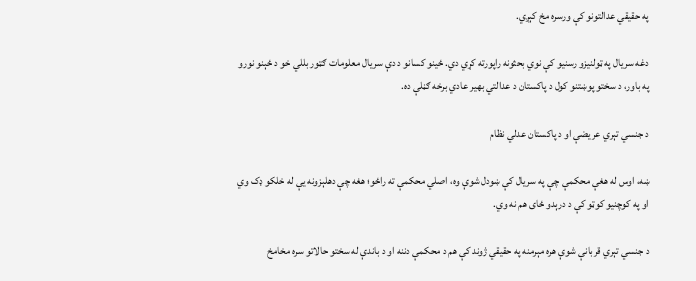په حقیقي عدالتونو کې ورسره مخ کېږي.

دغه سریال په ټولنیزو رسنیو کې نوي بحثونه راپورته کړي دي. ځینو کسانو د دې سریال معلومات ګټور بللي خو د ځېنو نورو په باور، د سختو پوښتنو کول د پاکستان د عدالتي بهیر عادي برخه ګڼلې ده.

د جنسي تېري عریضې او د پاکستان عدلي نظام

ښه، اوس له هغې محکمې چې په سریال کې ښودل شوې وه، اصلي محکمې ته راځو؛ هغه چې دهلېزونه یې له خلکو ډک وي او په کوچنیو کوټو کې د درېدو ځای هم نه وي.

د جنسي تېري قربانې شوې هره مېرمنه په حقیقي ژوند کې هم د محکمې دننه او د باندې له سختو حالاتو سره مخامخ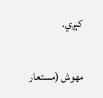کېږي.

مهوش (مستعار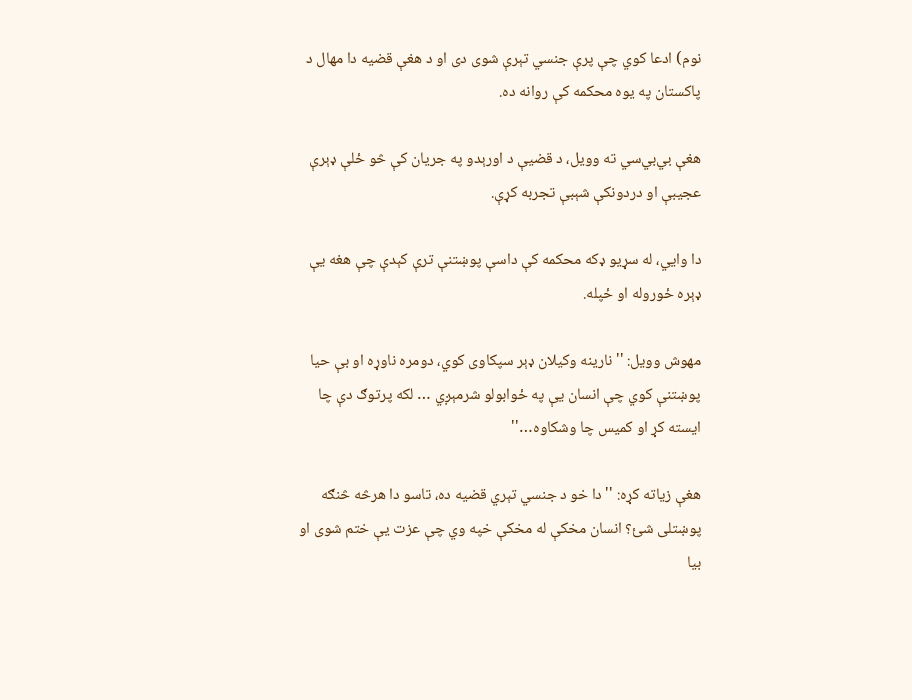نوم) ادعا کوي چې پرې جنسي تېرې شوی دی او د هغې قضیه دا مهال د پاکستان په یوه محکمه کې روانه ده.

هغې بي‌بي‌سي ته وویل، د قضیې د اورېدو په جریان کې څو ځلې ډېرې عجیبې او دردونکې شېبې تجربه کړې.

دا وايي، له سړیو ډکه محکمه کې داسې پوښتنې ترې کېدې چې هغه یې ډېره ځوروله او ځپله.

مهوش وویل: ''نارینه وکیلان ډېر سپکاوی کوي، دومره ناوړه او بې‌ حیا پوښتنې کوي چې انسان یې په ځوابولو شرمېږي … لکه پرتوګ دې چا ایسته کړ او کمیس چا وشکاوه…''

هغې زیاته کړه: ''دا خو د جنسي تېري قضیه ده، تاسو دا هرڅه څنګه پوښتلی شئ؟ انسان مخکې له مخکې خپه وي چې عزت یې ختم شوی او بیا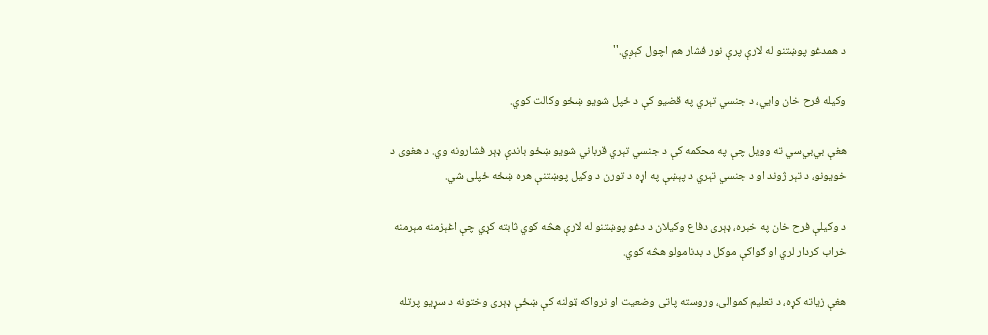د همدغو پوښتنو له لارې پرې نور فشار هم اچول کېږي.''

وکیله فرح خان وایي، د جنسي تېري په قضیو کې د ځپل شویو ښځو وکالت کوي.

هغې بي‌بي‌سي ته وویل چې په محکمه کې د جنسي تېري قرباني شویو ښځو باندې ډېر فشارونه وي. د هغوی د خویونو، د تېر ژوند او د جنسي تېري د پېښې په اړه د تورن د وکیل پوښتنې هره ښځه ځپلی شي.

د وکیلې فرح خان په خبره، ډېری دفاع وکیلان د دغو پوښتنو له لارې هڅه کوي ثابته کړي چې اغېزمنه مېرمنه خراب کردار لري او ګواکې موکل د بدنامولو هڅه کوي.

هغې زیاته کړه، د تعلیم کموالی، وروسته پاتی وضعیت او نرواکه ټولنه کې ښځې ډېری وختونه د سړیو پرتله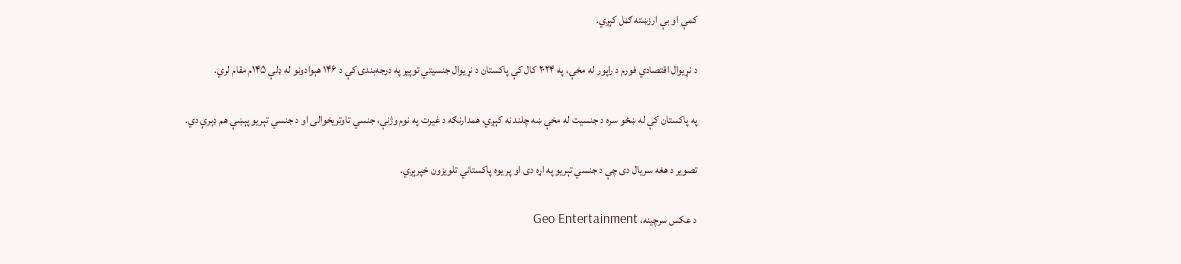کمې او بې ارزښته ګڼل کېږي.

د نړیوال اقتصادي فورم د راپور له مخې، په ۲۰۲۴ کال کې پاکستان د نړیوال جنسیتي توپیر په درجه‌بندۍ کې د ۱۴۶ هېوادونو له ډلې ۱۴۵م مقام لري.

په پاکستان کې له ښځو سره د جنسیت له مخې ښه چلند نه کېږي، همدارنګه د غیرت په نوم وژنې، جنسي تاوتریخوالی او د جنسي تېريو پېښې هم ډېرې دي.

تصویر د هغه سریال دی چې د جنسي تېریو په اړه دی او پر یوه پاکستاني تلویزون خپرېږي.

د عکس سرچینه، Geo Entertainment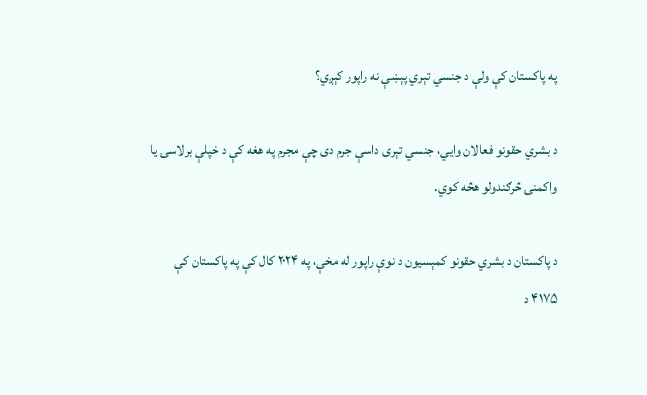په پاکستان کې ولې د جنسي تېري پېښې نه راپور کېږي؟

د بشري حقونو فعالان وايي، جنسي تېری داسې جرم دی چې مجرم په هغه کې د خپلې برلاسۍ یا واکمنۍ څرګندولو هڅه کوي.

د پاکستان د بشري حقونو کمېسیون د نوې راپور له مخې، په ۲۰۲۴ کال کې په پاکستان کې ۴۱۷۵ د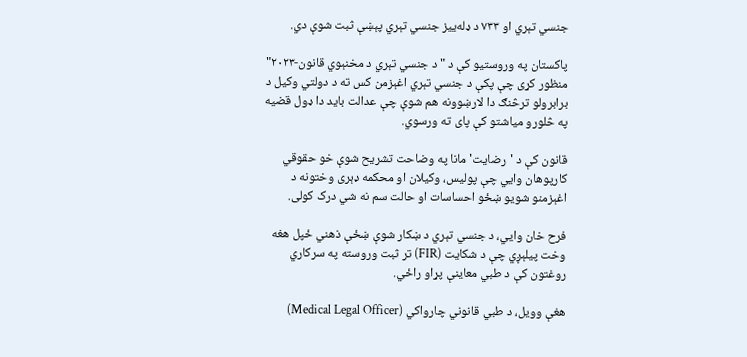جنسي تېري او ۷۳۳ د ډله‌ییز جنسي تېري پېښې ثبت شوې دي.

پاکستان په وروستیو کې د "د جنسي تېري د مخنېوي قانون-۲۰۲۳" منظور کړی چې پکې د جنسي تېري اغېزمن کس ته د دولتي وکیل د برابرولو ترڅنګ دا لارښوونه هم شوې چې عدالت باید دا ډول قضیه په څلورو میاشتو کې پای ته ورسوي.

قانون کې د 'رضایت' مانا په وضاحت تشریح شوې خو حقوقي کارپوهان وايي چې پولیس، وکیلان او محکمه ډېری وختونه د اغېزمنو شویو ښځو احساسات او حالت سم نه شي درک کولی.

فرح خان وايي، د جنسي تېري د ښکار شوې ښځې ذهني ځپل هغه وخت پیلېږي چې د شکايت (FIR) تر ثبت وروسته په سرکاري روغتون کې د طبي معاينې پړاو راځي.

هغې وویل، د طبي قانوني چارواکي (Medical Legal Officer)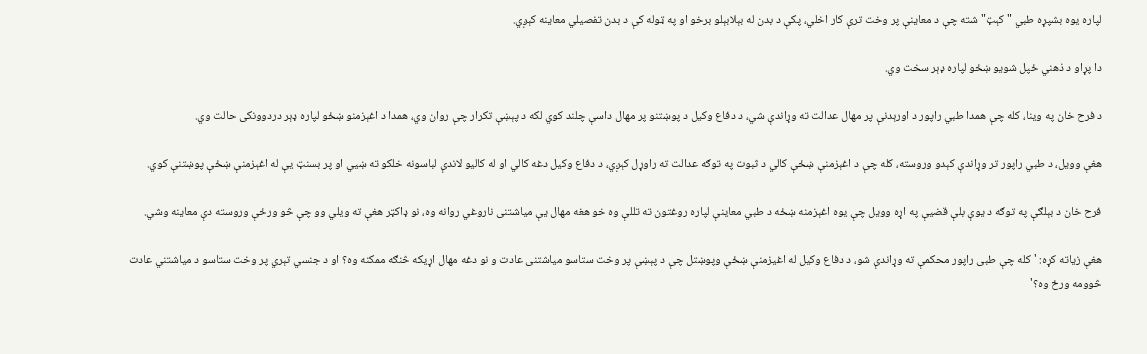لپاره یوه بشپړه طبي "کېټ" شته چې د معاینې پر وخت ترې کار اخلي، پکې د بدن له بېلابېلو برخو او په ټوله کې د بدن تفصیلي معاینه کېږي.

دا پړاو د ذهني ځپل شویو ښځو لپاره ډېر سخت وي.

د فرح خان په وینا، کله چې همدا طبي راپور د اورېدنې پر مهال عدالت ته وړاندې شي، د دفاع وکیل د پوښتنو پر مهال داسې چلند کوي لکه د پېښې تکرار چې روان وي، همدا د اغېزمنو ښځو لپاره ډېر دردوونکی حالت وي.

هغې وویل، د طبي راپور تر وړاندې کېدو وروسته، کله چې د اغېزمنې ښځې کالي د ثبوت په توګه عدالت ته راوړل کېږي، د دفاع وکیل دغه کالي او له کالیو لاندې لباسونه خلکو ته ښيي او پر بسنټ یې له اغېزمنې ښځې پوښتنې کوي.

فرح خان د بېلګې په توګه د یوې بلې قضیې په اړه وویل چې یوه اغېزمنه ښځه د طبي معاینې لپاره روغتون ته تللې وه خو هغه مهال یې میاشتنی ناروغي روانه وه، نو ډاکټر هغې ته ویلي وو چې څو ورځې وروسته دې معاینه وشي.

هغې زیاته کړه: 'کله چې طبی راپور محکمې ته وړاندې شو، د دفاع وکیل له اغیزمنې ښځې وپوښتل چې د پېښې پر وخت ستاسو میاشتنی عادت و نو دغه مهال اړیکه څنګه ممکنه وه؟ او د جنسي تېري پر وخت ستاسو د میاشتني عادت څوومه ورځ وه؟'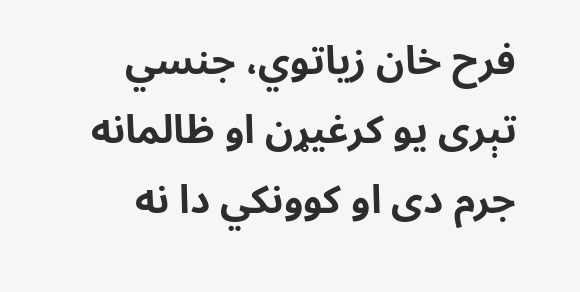فرح خان زیاتوي، جنسي تېری یو کرغیړن او ظالمانه جرم دی او کوونکي دا نه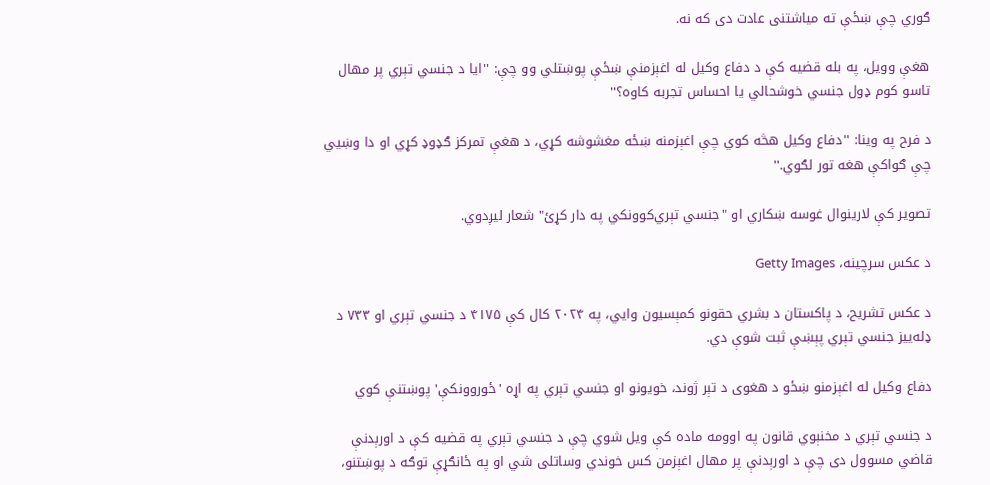ګوري چې ښځې ته میاشتنی عادت دی که نه.

هغې وویل، په بله قضیه کې د دفاع وکیل له اغېزمنې ښځې پوښتلي وو چې: ''ایا د جنسي تېري پر مهال تاسو کوم ډول جنسي خوشحالي یا احساس تجربه کاوه؟''

د فرح په وینا: ''دفاع وکیل هڅه کوي چې اغېزمنه ښځه مغشوشه کړي، د هغې تمرکز ګډوډ کړي او دا وښيي چې ګواکې هغه تور لګوي.''

تصویر کې لارینوال غوسه ښکاري او "جنسي تېري‌کوونکي په دار کړئ" شعار لیږدوي.

د عکس سرچینه، Getty Images

د عکس تشریح، د پاکستان د بشري حقونو کمېسیون وایي، په ۲۰۲۴ کال کې ۴۱۷۵ د جنسي تېري او ۷۳۳ د ډله‌ییز جنسي تېري پېښې ثبت شوې دي.

دفاع وکیل له اغېزمنو ښځو د هغوی د تېر ژوند، خویونو او جنسي تېري په اړه 'ځوروونکې' پوښتنې کوي

د جنسي تېري د مخنېوي قانون په اوومه ماده کې ویل شوي چې د جنسي تېري په قضیه کې د اورېدنې قاضي مسوول دی چې د اورېدنې پر مهال اغېزمن کس خوندي وساتلی شي او په ځانګړې توګه د پوښتنو،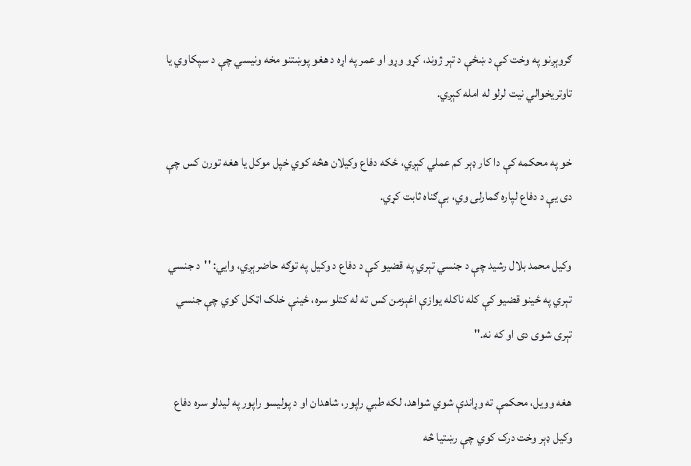ګروېږنو په وخت کې د ښځې د تېر ژوند، کړو وړو او عمر په اړه د هغو پوښتنو مخه ونیسي چې د سپکاوي یا تاوتریخوالي نیت لرلو له امله کېږي.

خو په محکمه کې دا کار ډېر کم عملي کېږي، ځکه دفاع وکیلان هڅه کوي خپل موکل یا هغه تورن کس چې دی یې د دفاع لپاره ګمارلی وي، بې‌ګناه ثابت کړي.

وکیل محمد بلال رشید چې د جنسي تېري په قضیو کې د دفاع د وکیل په توګه حاضرېږي، وايي: ''د جنسي تېري په ځینو قضیو کې کله ناکله یوازې اغېزمن کس ته له کتلو سره، ځینې خلک اټکل کوي چې جنسي تېری شوی دی او که نه.''

هغه وویل، محکمې ته وړاندې شوي شواهد، لکه طبي راپور، شاهدان او د پولیسو راپور په لیدلو سره دفاع وکیل ډېر وخت درک کوي چې رښتیا څه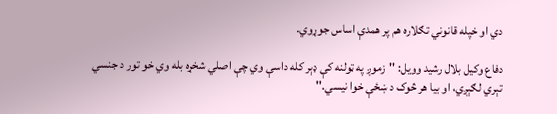دي او خپله قانوني تګلاره هم پر همدې اساس جوړوي.

دفاع وکیل بلال رشید وویل: ''زموږ په ټولنه کې ډېر کله داسې وي چې اصلي شخړه بله وي خو تور د جنسي تېري لګېږي، او بیا هر څوک د ښځې خوا نیسي.''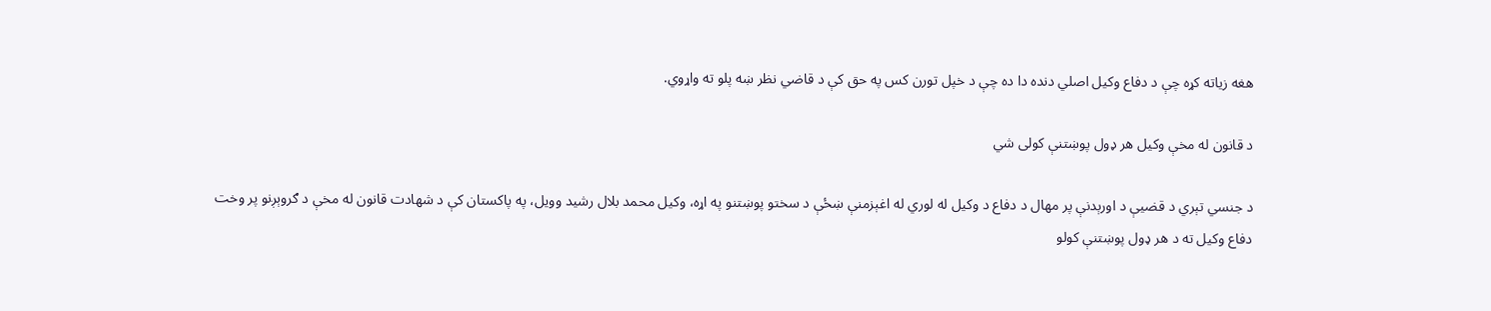هغه زیاته کړه چې د دفاع وکیل اصلي دنده دا ده چې د خپل تورن کس په حق کې د قاضي نظر ښه پلو ته واړوي.

د قانون له مخې وکیل هر ډول پوښتنې کولی شي

د جنسي تېري د قضیې د اورېدنې پر مهال د دفاع د وکیل له لوري له اغېزمنې ښځې د سختو پوښتنو په اړه، وکیل محمد بلال رشید وویل، په پاکستان کې د شهادت قانون له مخې د ګروېږنو پر وخت دفاع وکیل ته د هر ډول پوښتنې کولو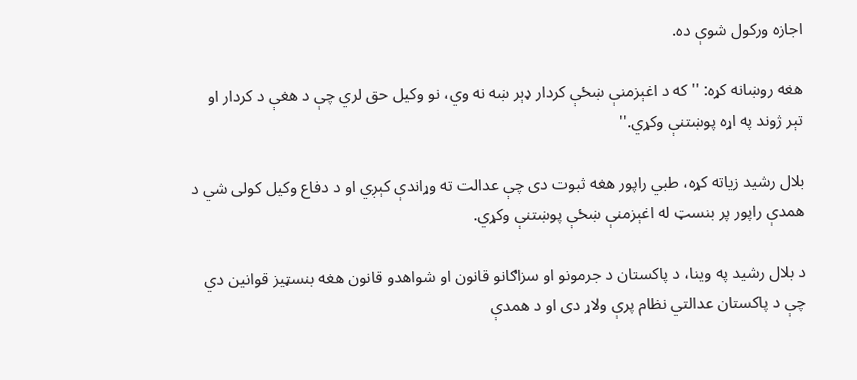اجازه ورکول شوې ده.

هغه روښانه کړه: ''که د اغېزمنې ښځې کردار ډېر ښه نه وي، نو وکیل حق لري چې د هغې د کردار او تېر ژوند په اړه پوښتنې وکړي.''

بلال رشید زیاته کړه، طبي راپور هغه ثبوت دی چې عدالت ته وړاندې کېږي او د دفاع وکیل کولی شي د همدې راپور پر بنسټ له اغېزمنې ښځې پوښتنې وکړي.

د بلال رشید په وینا، د پاکستان د جرمونو او سزاګانو قانون او شواهدو قانون هغه بنسټیز قوانین دي چې د پاکستان عدالتي نظام پرې ولاړ دی او د همدې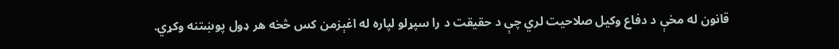قانون له مخې د دفاع وکیل صلاحیت لري چې د حقیقت د را سپړلو لپاره له اغېزمن کس څخه هر ډول پوښتنه وکړي.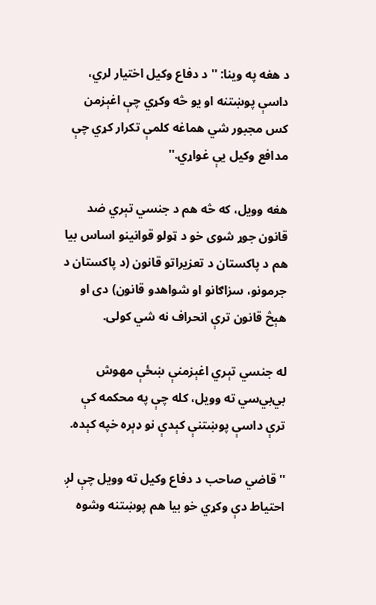د هغه په وینا: ''د دفاع وکیل اختیار لري، داسې پوښتنه او یو څه وکړي چې اغېزمن کس مجبور شي هماغه کلمې تکرار کړي چې مدافع وکیل یې غواړي.''

هغه وویل، که څه هم د جنسي تېري ضد قانون جوړ شوی خو د ټولو قوانینو اساس بیا هم د پاکستان د تعزیراتو قانون (د پاکستان د جرمونو، سزاګانو او شواهدو قانون) دی او هېڅ قانون ترې انحراف نه شي کولی.

له جنسي تېري اغېزمنې ښځې مهوش بي‌بي‌سي ته وویل، کله چې په محکمه کې ترې داسې پوښتنې کېدې نو ډېره خپه کېده.

''قاضي صاحب د دفاع وکیل ته وویل چې لږ احتیاط دې وکړي خو بیا هم پوښتنه وشوه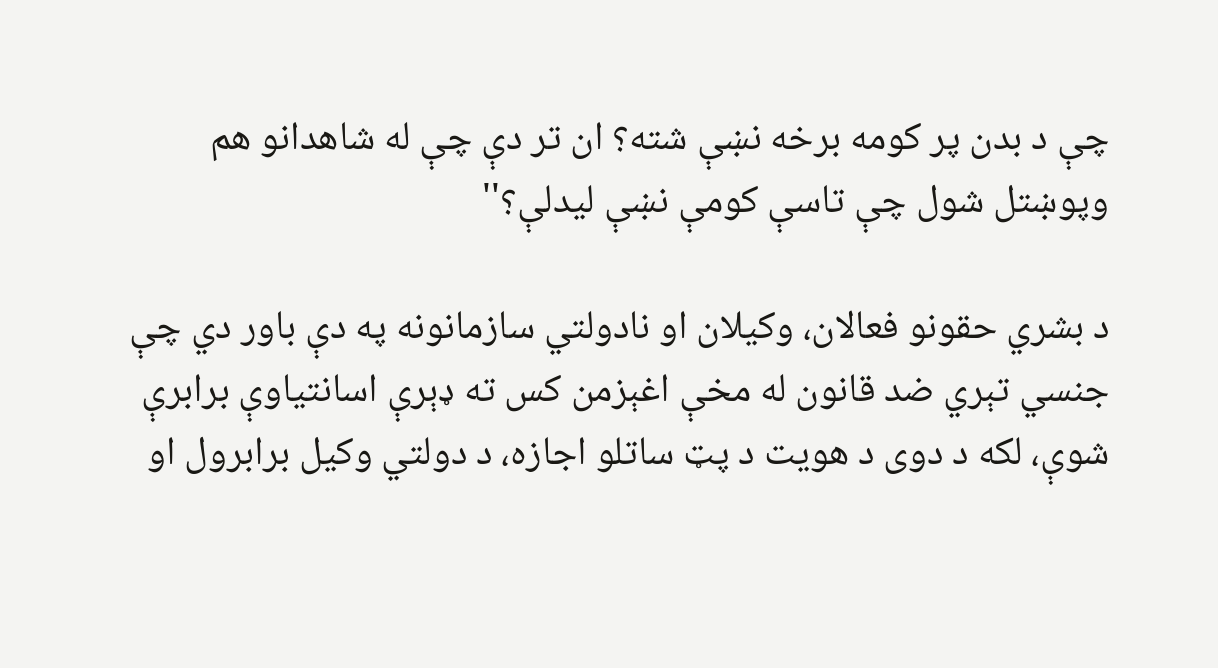چې د بدن پر کومه برخه نښې شته؟ ان تر دې چې له شاهدانو هم وپوښتل شول چې تاسې کومې نښې لیدلې؟''

د بشري حقونو فعالان، وکیلان او نادولتي سازمانونه په دې باور دي چې جنسي تېري ضد قانون له مخې اغېزمن کس ته ډېرې اسانتیاوې برابرې شوې، لکه د دوی د هویت د پټ ساتلو اجازه، د دولتي وکیل برابرول او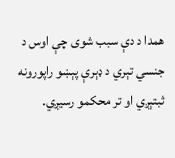همدا د دې سبب شوی چې اوس د جنسي تېري د ډېرې پېښو راپورونه ثبتېږي او تر محکمو رسیږي.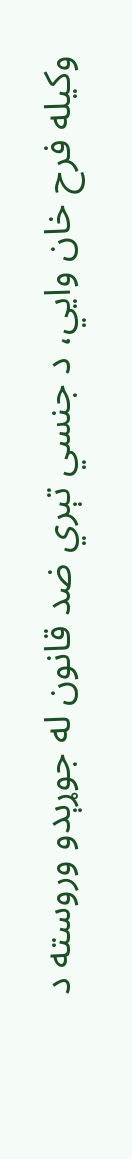وکیله فرح خان وايي، د جنسي تېري ضد قانون له جوړېدو وروسته د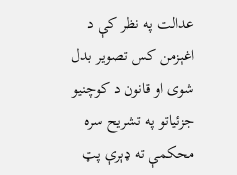عدالت په نظر کې د اغېزمن کس تصویر بدل شوی او قانون د کوچنیو جزئیاتو په تشریح سره محکمې ته ډېرې پټ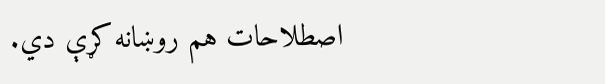اصطلاحات هم روښانه کړې دي.